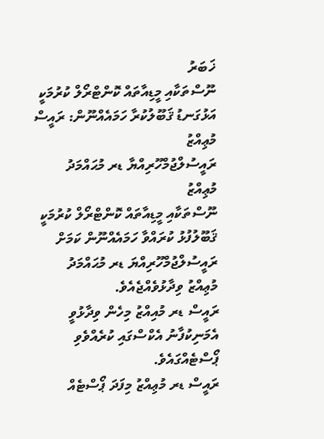ޚަބަރު
ނޫސްތަކާއި މީޑިއާތައް ކޮންޓްރޯލް ކުރުމަކީ އަޅުގަނޑު ޤަބޫލުކުރާ ހަމައެއްނޫން: ރައީސް މުޢިއްޒު
ރައީސުލްޖުމްހޫރިއްޔާ ޑރ މުޙައްމަދު މުޢިއްޒު
ނޫސްތަކާއި މީޑިއާތައް ކޮންޓްރޯލް ކުރުމަކީ ޤަބޫލުފުޅު ކުރައްވާ ހަމައެއްނޫން ކަމަށް ރައީސުލްޖުމްހޫރިއްޔަ ޑރ މުޙައްމަދު މުޢިއްޒު ވިދާޅުވެއްޖެއެވެ.
ރައީސް ޑރ މުއިއްޒު މިހެން ވިދާޅުވީ އެމަނިކުފާނު އެކްސްގައި ކުރެއްވެވި ޕޯސްޓެއްގައެވެ.
ރައީސް ޑރ މުޢިއްޒު މިފަދަ ޕޯސްޓެއް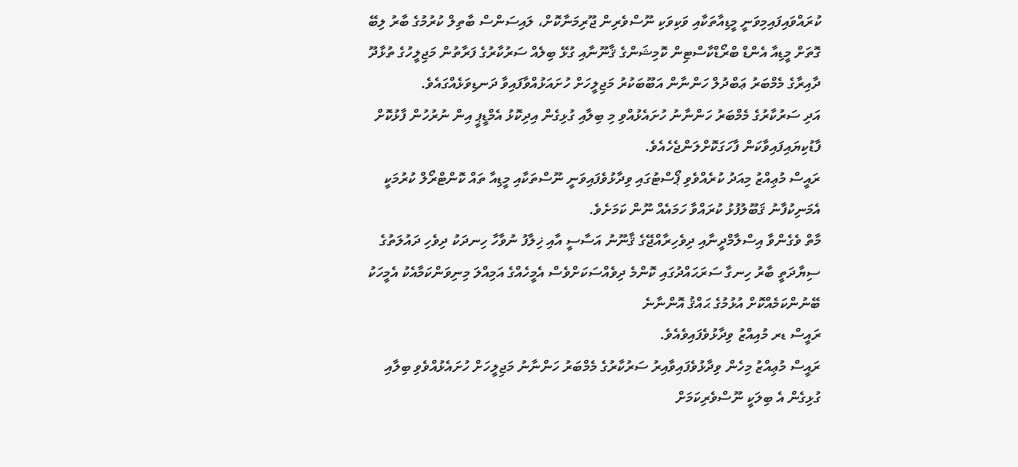ކުރައްވައިފައިމިވަނީ މީޑިއާތަކާއި ވަކިވަކި ނޫސްވެރިން ޖޫރިމަނާކޮށް، ލައިސަންސް ބާތިލް ކުރުމުގެ ބާރު ލިބޭ ގޮތަށް މީޑިއާ އެންޑް ބްރޯޑްކާސްޓިން ކޮމިޝަންގެ ޤާނޫނާއި ގުޅޭ ބިލެއް ސަރުކާރުގެ ފަރާތުން މަޖިލީހުގެ ތުޅާދޫ ދާއިރާގެ މެމްބަރު ޢަބްދުލް ހަންނާން އަބޫބަކުރު މަޖިލީހަށް ހުށައަޅުއްވާފައިވާ ދަނޑިވަޅެއްގައެވެ.
އަދި ސަރުކާރުގެ މެމްބަރު ހަންނާނު ހުށައެޅުއްވި މި ބިލާއި ގުޅިގެން އިދިކޮޅު އެމްޑީޕީ އިން ނުރުހުން ފާޅުކޮށް ފާޑުކިޔައިފައިވާކަން ފާހަގަކޮށްލަންޖެހެއެވެ.
ރައީސް މުޢިއްޒު މިއަދު ކުރެއްވެވި ޕޯސްޓުގައި ވިދާޅުވެފައިވަނީ ނޫސްތަކާއި މީޑިއާ ތައް ކޮންޓްރޯލް ކުރުމަކީ އެމަނިކުފާނު ޤަބޫލުފުޅު ކުރައްވާ ހަމައެއް ނޫން ކަމަށެވެ.
މާތް ވެގެންވާ އިސްލާމްދީނާއި ދިވެހިރާއްޖޭގެ ޤާނޫނު އަސާސީ އާއި ޚިލާފު ނުވާހާ ހިނދަކު ދިވެހި ދައުލަތުގެ ސިޔާދަތީ ބާރު ހިނގާ ސަރަޙައްދުގައި ކޮންމެ ދިވެއްސަކަށްވެސް އެމީހެއްގެ އަމިއްލަ މިނިވަންކަމާއެކު އެމީހަކު ބޭނުންކަމެއްކޮށް އުޅުމުގެ ޙައްޤު އޮންނާނެ
ރައީސް ޑރ މުއިއްޒު ވިދާޅުވެފައިވެއެވެ.
ރައީސް މުޢިއްޒު މިހެން ވިދާޅުވެފައިވާއިރު ސަރުކާރުގެ މެމްބަރު ހަންނާނު މަޖިލީހަށް ހުށައެޅުއްވެވި ބިލާއި ގުޅިގެން އެ ބިލަކީ ނޫސްވެރިކަމަށް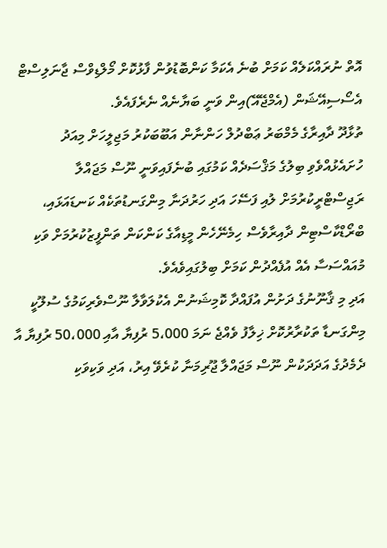އޮތް ނުރައްކަލެއް ކަމަށް ބުނެ އެކަމާ ކަންބޮޑުވުން ފާޅުކޮށް މޯލްޑިވްސް ޖާނަލިސްޓް އެސޯސިއޭޝަން (އެމްޖޭއޭ)އިން ވަނީ ބަޔާނެއް ނެރެފައެވެ.
ތުޅާދޫ ދާއިރާގެ މެމްބަރު ޢަބްދުލް ހަންނާން އަބޫބަކުރު މަޖިލީހަށް މިއަދު ހުށައެޅުއްވެވި ބިލުގެ މަޤްސަދެއް ކަމުގައި ބުނެފައިވަނީ ނޫސް މަޖައްލާ ރަޖިސްޓްރީކުރުމަށް ލުއި ފަސޭހަ އަދި ހަރުދަނާ މިންގަނޑުތަކެއް ކަނޑައަޅައި، ބްރޯޑްކާސްޓިން ދާއިރާވެސް ހިމެނޭހެން މީޑިއާގެ ކަންކަން ތަންފީޒުކުރުމަށް ވަކި މުއައްސަސާ އެއް އުފެއްދުން ކަމަށް ބިލުގައިވެއެވެ.
އަދި މި ޤާނޫނުގެ ދަށުން އުފައްދާ ކޮމިޝަނުން އެކުލަވާލާ ނޫސްވެރިކަމުގެ ސުލޫކީ މިންގަނޑާ ތަކުރާރުކޮށް ޚިލާފު ވެއްޖެ ނަމަ 5،000 ރުފިޔާ އާއި 50،000 ރުފިޔާ އާ ދެމެދުގެ އަދަދަކުން ނޫސް މަޖައްލާ ޖޫރިމަނާ ކުރެވޭ އިރު، އަދި ވަކިވަކި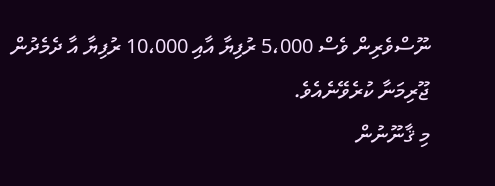ނޫސްވެރިން ވެސް 5،000 ރުފިޔާ އާއި 10،000 ރުފިޔާ އާ ދެމެދުން ޖޫރިމަނާ ކުރެވޭނެއެވެ.
މި ޤާނޫނުން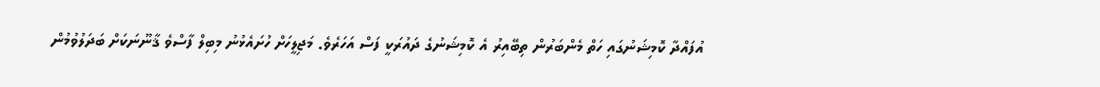އުފައްދާ ކޮމިޝަނުގައި ހަތް މެންބަރުން ތިބޭއިރު އެ ކޮމިޝަނުގެ ދައުރަކީ ފަސް އަހަރެވެ. މަޖިލީހަށް ހުށައެޅުނު މިބިލް ފާސްވެ ޤާނޫނަކަށް ބަދަލުވުމުން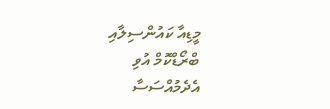މީޑިއާ ކައުންސިލާއި ބްރޯޑްކޮމް އުވި އެދެމުއްސަސާ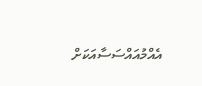އެއްމުއައްސަސާއަކަށް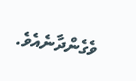ވެގެންދާނެއެވެ.